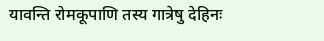यावन्ति रोमकूपाणि तस्य गात्रेषु देहिनः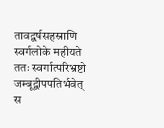तावद्वर्षसहस्राणि स्वर्गलोके महीयते
ततः स्वर्गात्परिभ्रष्टो जम्बूद्वीपपतिर्भवेत् स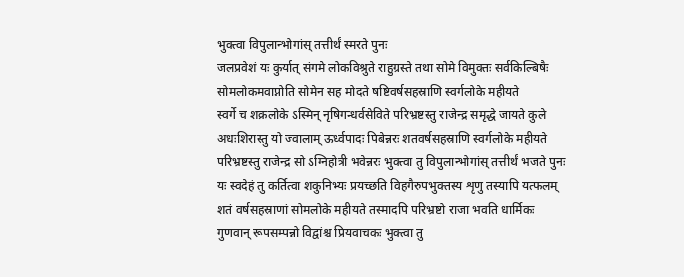भुक्त्वा विपुलान्भोगांस् तत्तीर्थं स्मरते पुनः
जलप्रवेशं यः कुर्यात् संगमे लोकविश्रुते राहुग्रस्ते तथा सोमे विमुक्तः सर्वकिल्बिषैः
सोमलोकमवाप्नोति सोमेन सह मोदते षष्टिवर्षसहस्राणि स्वर्गलोके महीयते
स्वर्गे च शक्रलोके ऽस्मिन् नृषिगन्धर्वसेविते परिभ्रष्टस्तु राजेन्द्र समृद्धे जायते कुले
अधःशिरास्तु यो ज्वालाम् ऊर्ध्वपादः पिबेन्नरः शतवर्षसहस्राणि स्वर्गलोके महीयते
परिभ्रष्टस्तु राजेन्द्र सो ऽग्निहोत्री भवेन्नरः भुक्त्वा तु विपुलान्भोगांस् तत्तीर्थं भजते पुनः
यः स्वदेहं तु कर्तित्वा शकुनिभ्यः प्रयच्छति विहगैरुपभुक्तस्य शृणु तस्यापि यत्फलम्
शतं वर्षसहस्राणां सोमलोके महीयते तस्मादपि परिभ्रष्टो राजा भवति धार्मिकः
गुणवान् रूपसम्पन्नो विद्वांश्च प्रियवाचकः भुक्त्वा तु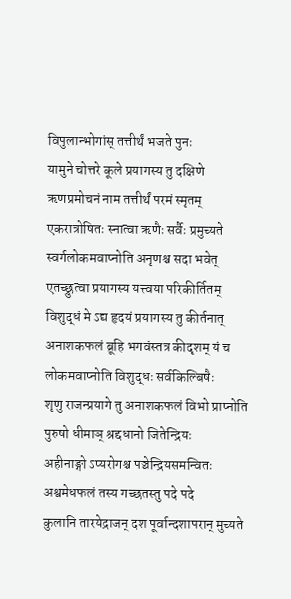विपुलान्भोगांस् तत्तीर्थं भजते पुनः
यामुने चोत्तरे कूले प्रयागस्य तु दक्षिणे ऋणप्रमोचनं नाम तत्तीर्थं परमं स्मृतम्
एकरात्रोषितः स्नात्वा ऋणैः सर्वैः प्रमुच्यते स्वर्गलोकमवाप्नोति अनृणश्च सदा भवेत्
एतच्छ्रुत्वा प्रयागस्य यत्त्वया परिकीर्तितम् विशुद्धं मे ऽद्य हृदयं प्रयागस्य तु कीर्तनात्
अनाशकफलं ब्रूहि भगवंस्तत्र कीदृशम् यं च लोकमवाप्नोति विशुद्धः सर्वकिल्बिषैः
शृणु राजन्प्रयागे तु अनाशकफलं विभो प्राप्नोति पुरुषो धीमाञ् श्रद्दधानो जितेन्द्रियः
अहीनाङ्गो ऽप्यरोगश्च पञ्चेन्द्रियसमन्वितः अश्वमेधफलं तस्य गच्छतस्तु पदे पदे
कुलानि तारयेद्राजन् दश पूर्वान्दशापरान् मुच्यते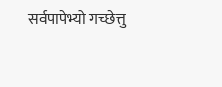सर्वपापेभ्यो गच्छेत्तु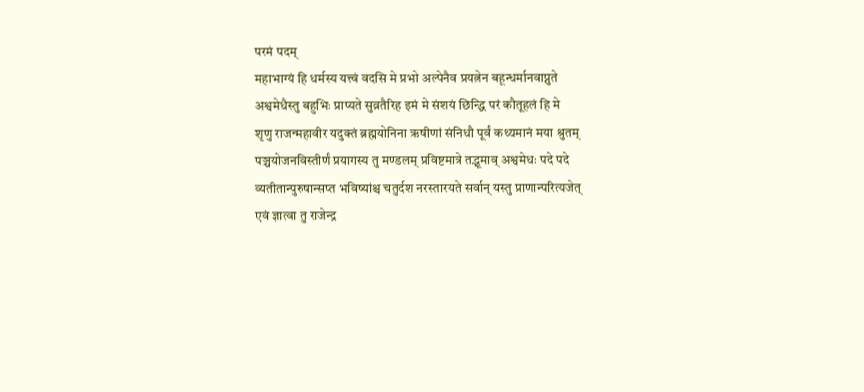परमं पदम्
महाभाग्यं हि धर्मस्य यत्त्वं वदसि मे प्रभो अल्पेनैव प्रयत्नेन बहून्धर्मानवाप्नुते
अश्वमेधैस्तु बहुभिः प्राप्यते सुव्रतैरिह इमं मे संशयं छिन्द्धि परं कौतूहलं हि मे
शृणु राजन्महावीर यदुक्तं ब्रह्मयोनिना ऋषीणां संनिधौ पूर्वं कथ्यमानं मया श्रुतम्
पञ्चयोजनविस्तीर्णं प्रयागस्य तु मण्डलम् प्रविष्टमात्रे तद्भूमाव् अश्वमेधः पदे पदे
व्यतीतान्पुरुषान्सप्त भविष्यांश्च चतुर्दश नरस्तारयते सर्वान् यस्तु प्राणान्परित्यजेत्
एवं ज्ञात्वा तु राजेन्द्र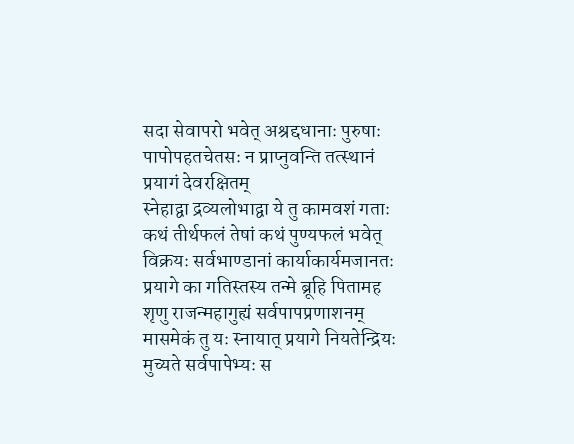सदा सेवापरो भवेत् अश्रद्दधानाः पुरुषाः पापोपहतचेतसः न प्राप्नुवन्ति तत्स्थानं प्रयागं देवरक्षितम्
स्नेहाद्वा द्रव्यलोभाद्वा ये तु कामवशं गताः कथं तीर्थफलं तेषां कथं पुण्यफलं भवेत्
विक्रयः सर्वभाण्डानां कार्याकार्यमजानतः प्रयागे का गतिस्तस्य तन्मे ब्रूहि पितामह
शृणु राजन्महागुह्यं सर्वपापप्रणाशनम् मासमेकं तु यः स्नायात् प्रयागे नियतेन्द्रियः मुच्यते सर्वपापेभ्यः स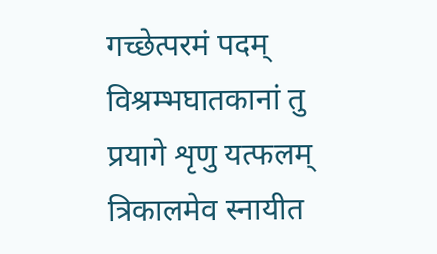गच्छेत्परमं पदम्
विश्रम्भघातकानां तु प्रयागे शृणु यत्फलम् त्रिकालमेव स्नायीत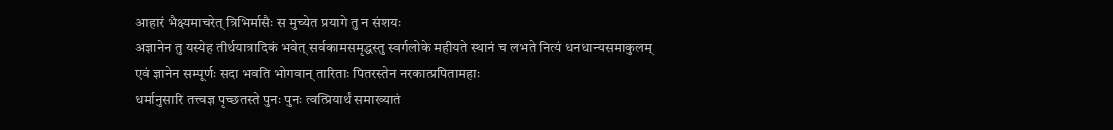आहारं भैक्ष्यमाचरेत् त्रिभिर्मासैः स मुच्येत प्रयागे तु न संशयः
अज्ञानेन तु यस्येह तीर्थयात्रादिकं भवेत् सर्वकामसमृद्धस्तु स्वर्गलोके महीयते स्थानं च लभते नित्यं धनधान्यसमाकुलम्
एवं ज्ञानेन सम्पूर्णः सदा भवति भोगवान् तारिताः पितरस्तेन नरकात्प्रपितामहाः
धर्मानुसारि तत्त्वज्ञ पृच्छतस्ते पुनः पुनः त्वत्प्रियार्थं समाख्यातं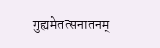गुह्यमेतत्सनातनम्